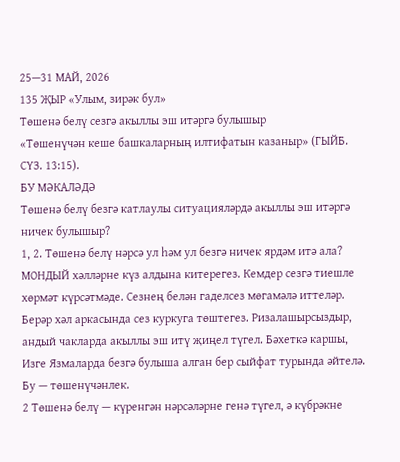25—31 МАЙ, 2026
135 ҖЫР «Улым, зирәк бул»
Төшенә белү сезгә акыллы эш итәргә булышыр
«Төшенүчән кеше башкаларның илтифатын казаныр» (ГЫЙБ. СҮЗ. 13:15).
БУ МӘКАЛӘДӘ
Төшенә белү безгә катлаулы ситуацияләрдә акыллы эш итәргә ничек булышыр?
1, 2. Төшенә белү нәрсә ул һәм ул безгә ничек ярдәм итә ала?
МОНДЫЙ хәлләрне күз алдына китерегез. Кемдер сезгә тиешле хөрмәт күрсәтмәде. Сезнең белән гаделсез мөгамәлә иттеләр. Берәр хәл аркасында сез куркуга төштегез. Ризалашырсыздыр, андый чакларда акыллы эш итү җиңел түгел. Бәхеткә каршы, Изге Язмаларда безгә булыша алган бер сыйфат турында әйтелә. Бу — төшенүчәнлек.
2 Төшенә белү — күренгән нәрсәләрне генә түгел, ә күбрәкне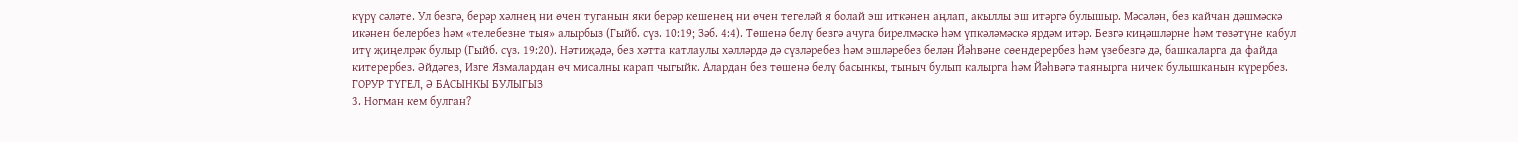күрү сәләте. Ул безгә, берәр хәлнең ни өчен туганын яки берәр кешенең ни өчен тегеләй я болай эш иткәнен аңлап, акыллы эш итәргә булышыр. Мәсәлән, без кайчан дәшмәскә икәнен белербез һәм «телебезне тыя» алырбыз (Гыйб. сүз. 10:19; Зәб. 4:4). Төшенә белү безгә ачуга бирелмәскә һәм үпкәләмәскә ярдәм итәр. Безгә киңәшләрне һәм төзәтүне кабул итү җиңелрәк булыр (Гыйб. сүз. 19:20). Нәтиҗәдә, без хәтта катлаулы хәлләрдә дә сүзләребез һәм эшләребез белән Йәһвәне сөендерербез һәм үзебезгә дә, башкаларга да файда китерербез. Әйдәгез, Изге Язмалардан өч мисалны карап чыгыйк. Алардан без төшенә белү басынкы, тыныч булып калырга һәм Йәһвәгә таянырга ничек булышканын күрербез.
ГОРУР ТҮГЕЛ, Ә БАСЫНКЫ БУЛЫГЫЗ
3. Ногман кем булган?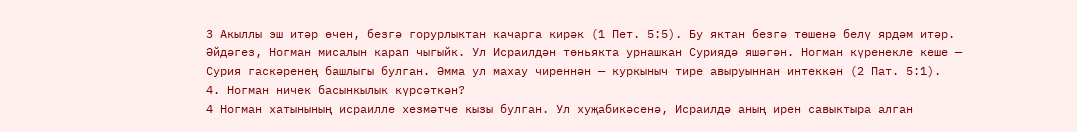3 Акыллы эш итәр өчен, безгә горурлыктан качарга кирәк (1 Пет. 5:5). Бу яктан безгә төшенә белү ярдәм итәр. Әйдәгез, Ногман мисалын карап чыгыйк. Ул Исраилдән төньякта урнашкан Суриядә яшәгән. Ногман күренекле кеше — Сурия гаскәренең башлыгы булган. Әмма ул махау чиреннән — куркыныч тире авыруыннан интеккән (2 Пат. 5:1).
4. Ногман ничек басынкылык күрсәткән?
4 Ногман хатынының исраилле хезмәтче кызы булган. Ул хуҗабикәсенә, Исраилдә аның ирен савыктыра алган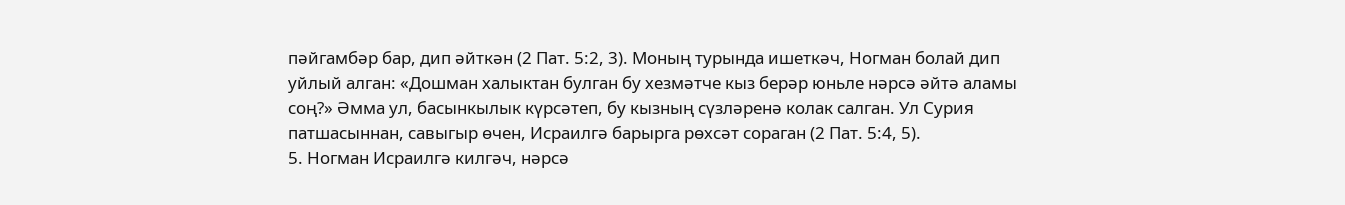пәйгамбәр бар, дип әйткән (2 Пат. 5:2, 3). Моның турында ишеткәч, Ногман болай дип уйлый алган: «Дошман халыктан булган бу хезмәтче кыз берәр юньле нәрсә әйтә аламы соң?» Әмма ул, басынкылык күрсәтеп, бу кызның сүзләренә колак салган. Ул Сурия патшасыннан, савыгыр өчен, Исраилгә барырга рөхсәт сораган (2 Пат. 5:4, 5).
5. Ногман Исраилгә килгәч, нәрсә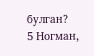булган?
5 Ногман,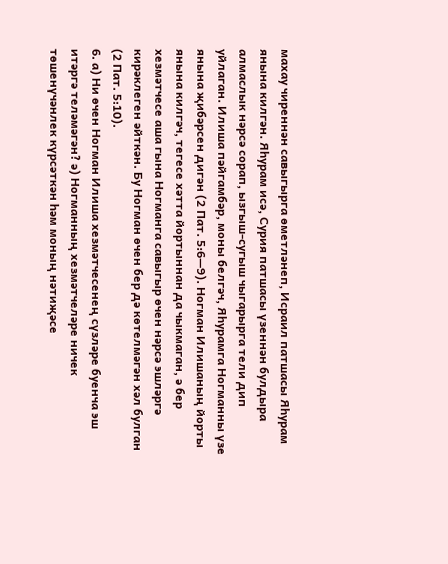махау чиреннән савыгырга өметләнеп, Исраил патшасы Яһурам янына килгән. Яһурам исә, Сурия патшасы үзеннән булдыра алмаслык нәрсә сорап, ызгыш-сугыш чыгарырга тели дип уйлаган. Илиша пәйгамбәр, моны белгәч, Яһурамга Ногманны үзе янына җибәрсен дигән (2 Пат. 5:6—9). Ногман Илишаның йорты янына килгәч, тегесе хәтта йортыннан да чыкмаган, ә бер хезмәтчесе аша гына Ногманга савыгыр өчен нәрсә эшләргә кирәклеген әйткән. Бу Ногман өчен бер дә көтелмәгән хәл булган (2 Пат. 5:10).
6. а) Ни өчен Ногман Илиша хезмәтчесенең сүзләре буенча эш итәргә теләмәгән? ә) Ногманның хезмәтчеләре ничек төшенүчәнлек күрсәткән һәм моның нәтиҗәсе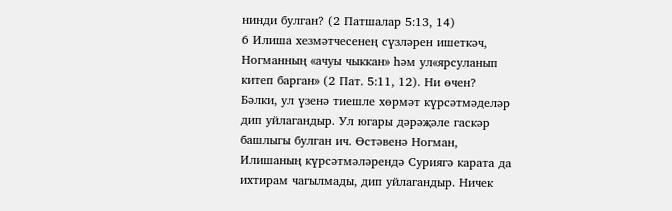нинди булган? (2 Патшалар 5:13, 14)
6 Илиша хезмәтчесенең сүзләрен ишеткәч, Ногманның «ачуы чыккан» һәм ул«ярсуланып китеп барган» (2 Пат. 5:11, 12). Ни өчен? Бәлки, ул үзенә тиешле хөрмәт күрсәтмәделәр дип уйлагандыр. Ул югары дәрәҗәле гаскәр башлыгы булган ич. Өстәвенә Ногман, Илишаның күрсәтмәләрендә Суриягә карата да ихтирам чагылмады, дип уйлагандыр. Ничек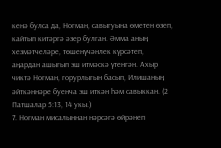кенә булса да, Ногман, савыгуына өметен өзеп, кайтып китәргә әзер булган. Әмма аның хезмәтчеләре, төшенүчәнлек күрсәтеп, аңардан ашыгып эш итмәскә үтенгән. Ахыр чиктә Ногман, горурлыгын басып, Илишаның әйткәннәре буенча эш иткән һәм савыккан. (2 Патшалар 5:13, 14 укы.)
7. Ногман мисалыннан нәрсәгә өйрәнеп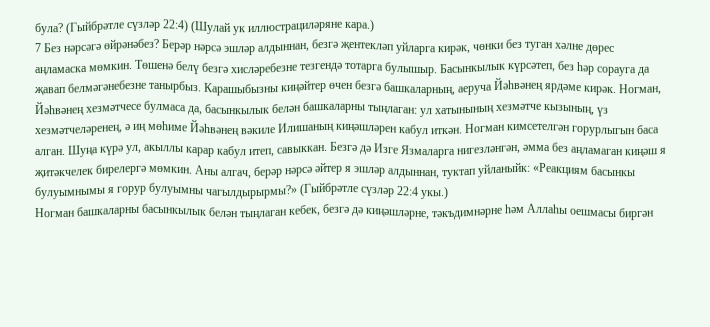була? (Гыйбрәтле сүзләр 22:4) (Шулай ук иллюстрациләряне кара.)
7 Без нәрсәгә өйрәнәбез? Берәр нәрсә эшләр алдыннан, безгә җентекләп уйларга кирәк, чөнки без туган хәлне дөрес аңламаска мөмкин. Төшенә белү безгә хисләребезне тезгендә тотарга булышыр. Басынкылык күрсәтеп, без һәр сорауга да җавап белмәгәнебезне танырбыз. Карашыбызны киңәйтер өчен безгә башкаларның, аеруча Йәһвәнең ярдәме кирәк. Ногман, Йәһвәнең хезмәтчесе булмаса да, басынкылык белән башкаларны тыңлаган: ул хатынының хезмәтче кызының, үз хезмәтчеләренең, ә иң мөһиме Йәһвәнең вәкиле Илишаның киңәшләрен кабул иткән. Ногман кимсетелгән горурлыгын баса алган. Шуңа күрә ул, акыллы карар кабул итеп, савыккан. Безгә дә Изге Язмаларга нигезләнгән, әмма без аңламаган киңәш я җитәкчелек бирелергә мөмкин. Аны алгач, берәр нәрсә әйтер я эшләр алдыннан, туктап уйланыйк: «Реакциям басынкы булуымнымы я горур булуымны чагылдырырмы?» (Гыйбрәтле сүзләр 22:4 укы.)
Ногман башкаларны басынкылык белән тыңлаган кебек, безгә дә киңәшләрне, тәкъдимнәрне һәм Аллаһы оешмасы биргән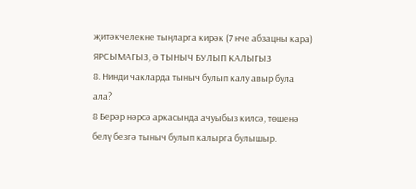җитәкчелекне тыңларга кирәк (7 нче абзацны кара)
ЯРСЫМАГЫЗ, Ә ТЫНЫЧ БУЛЫП КАЛЫГЫЗ
8. Нинди чакларда тыныч булып калу авыр була ала?
8 Берәр нәрсә аркасында ачуыбыз килсә, төшенә белү безгә тыныч булып калырга булышыр.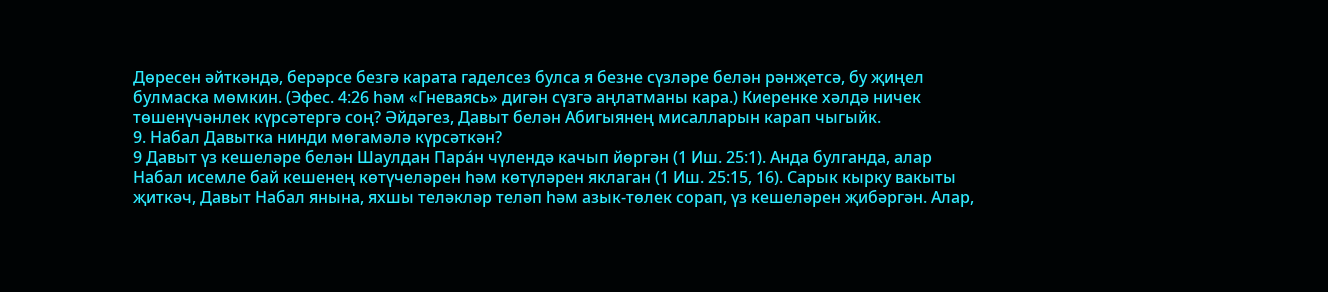Дөресен әйткәндә, берәрсе безгә карата гаделсез булса я безне сүзләре белән рәнҗетсә, бу җиңел булмаска мөмкин. (Эфес. 4:26 һәм «Гневаясь» дигән сүзгә аңлатманы кара.) Киеренке хәлдә ничек төшенүчәнлек күрсәтергә соң? Әйдәгез, Давыт белән Абигыянең мисалларын карап чыгыйк.
9. Набал Давытка нинди мөгамәлә күрсәткән?
9 Давыт үз кешеләре белән Шаулдан Пара́н чүлендә качып йөргән (1 Иш. 25:1). Анда булганда, алар Набал исемле бай кешенең көтүчеләрен һәм көтүләрен яклаган (1 Иш. 25:15, 16). Сарык кырку вакыты җиткәч, Давыт Набал янына, яхшы теләкләр теләп һәм азык-төлек сорап, үз кешеләрен җибәргән. Алар,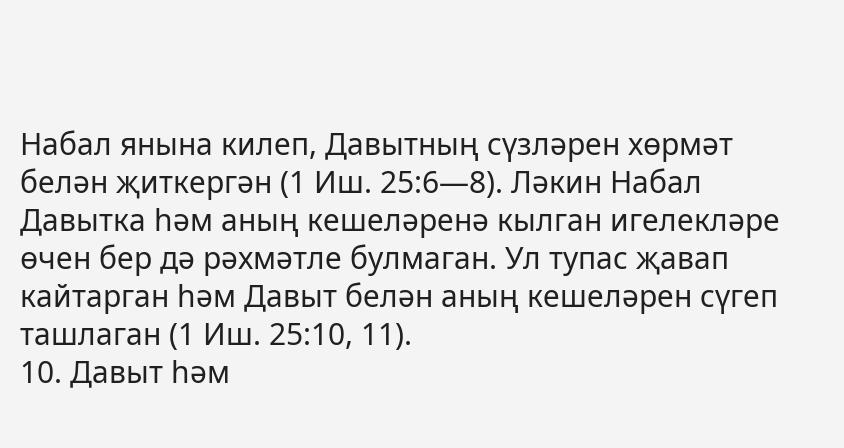Набал янына килеп, Давытның сүзләрен хөрмәт белән җиткергән (1 Иш. 25:6—8). Ләкин Набал Давытка һәм аның кешеләренә кылган игелекләре өчен бер дә рәхмәтле булмаган. Ул тупас җавап кайтарган һәм Давыт белән аның кешеләрен сүгеп ташлаган (1 Иш. 25:10, 11).
10. Давыт һәм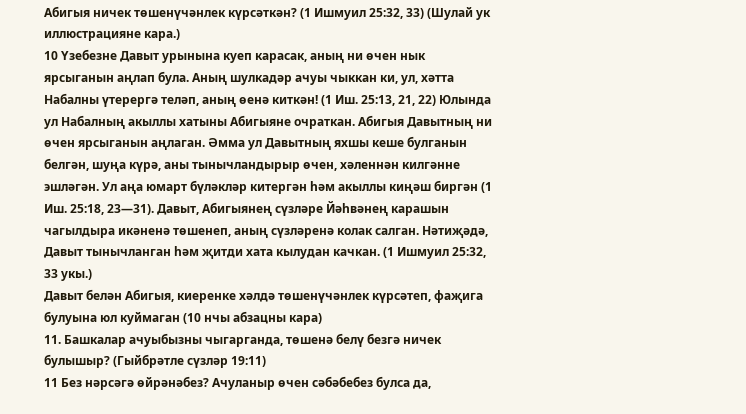Абигыя ничек төшенүчәнлек күрсәткән? (1 Ишмуил 25:32, 33) (Шулай ук иллюстрацияне кара.)
10 Үзебезне Давыт урынына куеп карасак, аның ни өчен нык ярсыганын аңлап була. Аның шулкадәр ачуы чыккан ки, ул, хәтта Набалны үтерергә теләп, аның өенә киткән! (1 Иш. 25:13, 21, 22) Юлында ул Набалның акыллы хатыны Абигыяне очраткан. Абигыя Давытның ни өчен ярсыганын аңлаган. Әмма ул Давытның яхшы кеше булганын белгән, шуңа күрә, аны тынычландырыр өчен, хәленнән килгәнне эшләгән. Ул аңа юмарт бүләкләр китергән һәм акыллы киңәш биргән (1 Иш. 25:18, 23—31). Давыт, Абигыянең сүзләре Йәһвәнең карашын чагылдыра икәненә төшенеп, аның сүзләренә колак салган. Нәтиҗәдә, Давыт тынычланган һәм җитди хата кылудан качкан. (1 Ишмуил 25:32, 33 укы.)
Давыт белән Абигыя, киеренке хәлдә төшенүчәнлек күрсәтеп, фаҗига булуына юл куймаган (10 нчы абзацны кара)
11. Башкалар ачуыбызны чыгарганда, төшенә белү безгә ничек булышыр? (Гыйбрәтле сүзләр 19:11)
11 Без нәрсәгә өйрәнәбез? Ачуланыр өчен сәбәбебез булса да,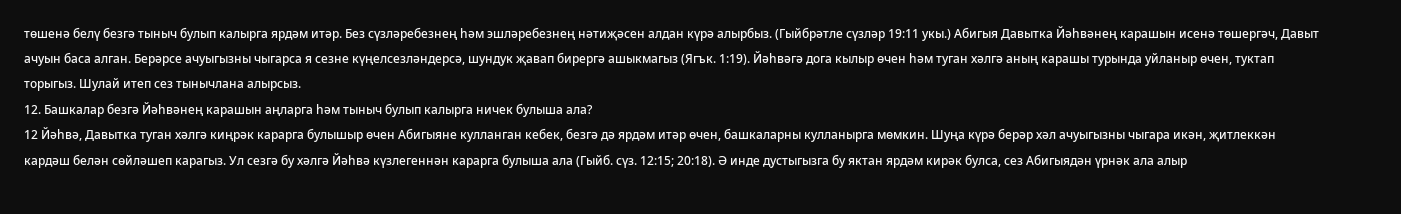төшенә белү безгә тыныч булып калырга ярдәм итәр. Без сүзләребезнең һәм эшләребезнең нәтиҗәсен алдан күрә алырбыз. (Гыйбрәтле сүзләр 19:11 укы.) Абигыя Давытка Йәһвәнең карашын исенә төшергәч, Давыт ачуын баса алган. Берәрсе ачуыгызны чыгарса я сезне күңелсезләндерсә, шундук җавап бирергә ашыкмагыз (Ягък. 1:19). Йәһвәгә дога кылыр өчен һәм туган хәлгә аның карашы турында уйланыр өчен, туктап торыгыз. Шулай итеп сез тынычлана алырсыз.
12. Башкалар безгә Йәһвәнең карашын аңларга һәм тыныч булып калырга ничек булыша ала?
12 Йәһвә, Давытка туган хәлгә киңрәк карарга булышыр өчен Абигыяне кулланган кебек, безгә дә ярдәм итәр өчен, башкаларны кулланырга мөмкин. Шуңа күрә берәр хәл ачуыгызны чыгара икән, җитлеккән кардәш белән сөйләшеп карагыз. Ул сезгә бу хәлгә Йәһвә күзлегеннән карарга булыша ала (Гыйб. сүз. 12:15; 20:18). Ә инде дустыгызга бу яктан ярдәм кирәк булса, сез Абигыядән үрнәк ала алыр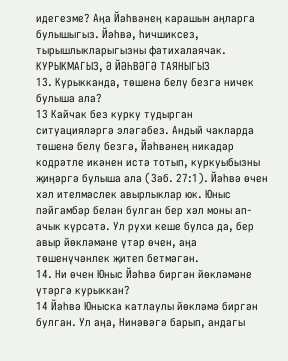идегезме? Аңа Йәһвәнең карашын аңларга булышыгыз. Йәһвә, һичшиксез, тырышлыкларыгызны фатихалаячак.
КУРЫКМАГЫЗ, Ә ЙӘҺВӘГӘ ТАЯНЫГЫЗ
13. Курыкканда, төшенә белү безгә ничек булыша ала?
13 Кайчак без курку тудырган ситуацияләргә эләгәбез. Андый чакларда төшенә белү безгә, Йәһвәнең никадәр кодрәтле икәнен истә тотып, куркуыбызны җиңәргә булыша ала (Зәб. 27:1). Йәһвә өчен хәл ителмәслек авырлыклар юк. Юныс пәйгамбәр белән булган бер хәл моны ап-ачык күрсәтә. Ул рухи кеше булса да, бер авыр йөкләмәне үтәр өчен, аңа төшенүчәнлек җитеп бетмәгән.
14. Ни өчен Юныс Йәһвә биргән йөкләмәне үтәргә курыккан?
14 Йәһвә Юныска катлаулы йөкләмә биргән булган. Ул аңа, Нинәвәгә барып, андагы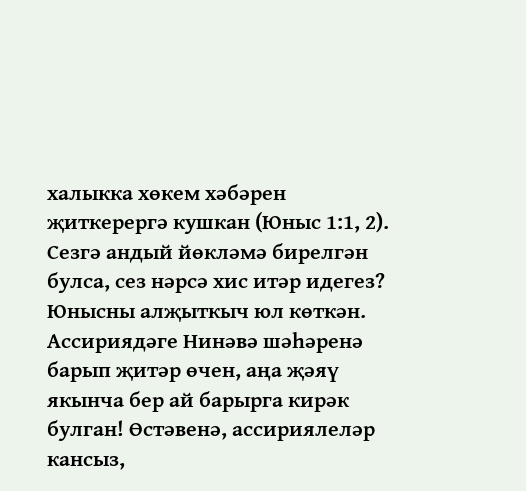халыкка хөкем хәбәрен җиткерергә кушкан (Юныс 1:1, 2). Сезгә андый йөкләмә бирелгән булса, сез нәрсә хис итәр идегез? Юнысны алҗыткыч юл көткән. Ассириядәге Нинәвә шәһәренә барып җитәр өчен, аңа җәяү якынча бер ай барырга кирәк булган! Өстәвенә, ассириялеләр кансыз,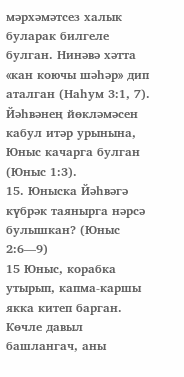мәрхәмәтсез халык буларак билгеле булган. Нинәвә хәтта «кан коючы шәһәр» дип аталган (Наһум 3:1, 7). Йәһвәнең йөкләмәсен кабул итәр урынына, Юныс качарга булган (Юныс 1:3).
15. Юныска Йәһвәгә күбрәк таянырга нәрсә булышкан? (Юныс 2:6—9)
15 Юныс, корабка утырып, капма-каршы якка китеп барган. Көчле давыл башлангач, аны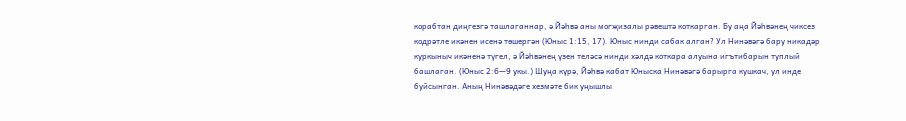корабтан диңгезгә ташлаганнар, ә Йәһвә аны могҗизалы рәвештә коткарган. Бу аңа Йәһвәнең чиксез кодрәтле икәнен исенә төшергән (Юныс 1:15, 17). Юныс нинди сабак алган? Ул Нинәвәгә бару никадәр куркыныч икәненә түгел, ә Йәһвәнең үзен теләсә нинди хәлдә коткара алуына игътибарын туплый башлаган. (Юныс 2:6—9 укы.) Шуңа күрә, Йәһвә кабат Юныска Нинәвәгә барырга кушкач, ул инде буйсынган. Аның Нинәвәдәге хезмәте бик уңышлы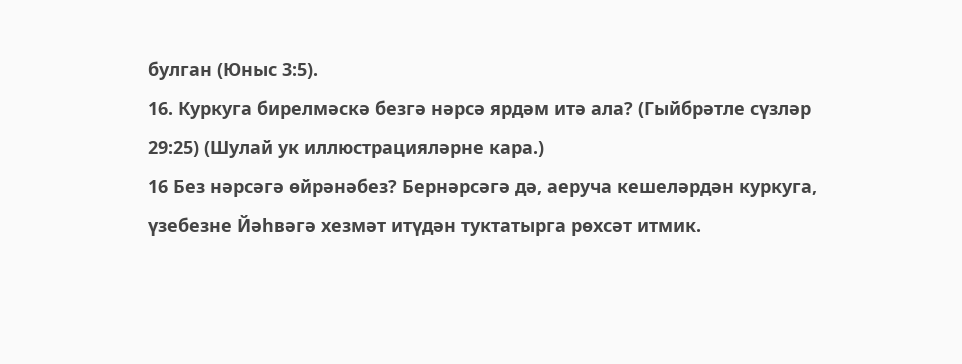булган (Юныс 3:5).
16. Куркуга бирелмәскә безгә нәрсә ярдәм итә ала? (Гыйбрәтле сүзләр 29:25) (Шулай ук иллюстрацияләрне кара.)
16 Без нәрсәгә өйрәнәбез? Бернәрсәгә дә, аеруча кешеләрдән куркуга, үзебезне Йәһвәгә хезмәт итүдән туктатырга рөхсәт итмик.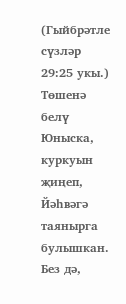(Гыйбрәтле сүзләр 29:25 укы.) Төшенә белү Юныска, куркуын җиңеп, Йәһвәгә таянырга булышкан. Без дә,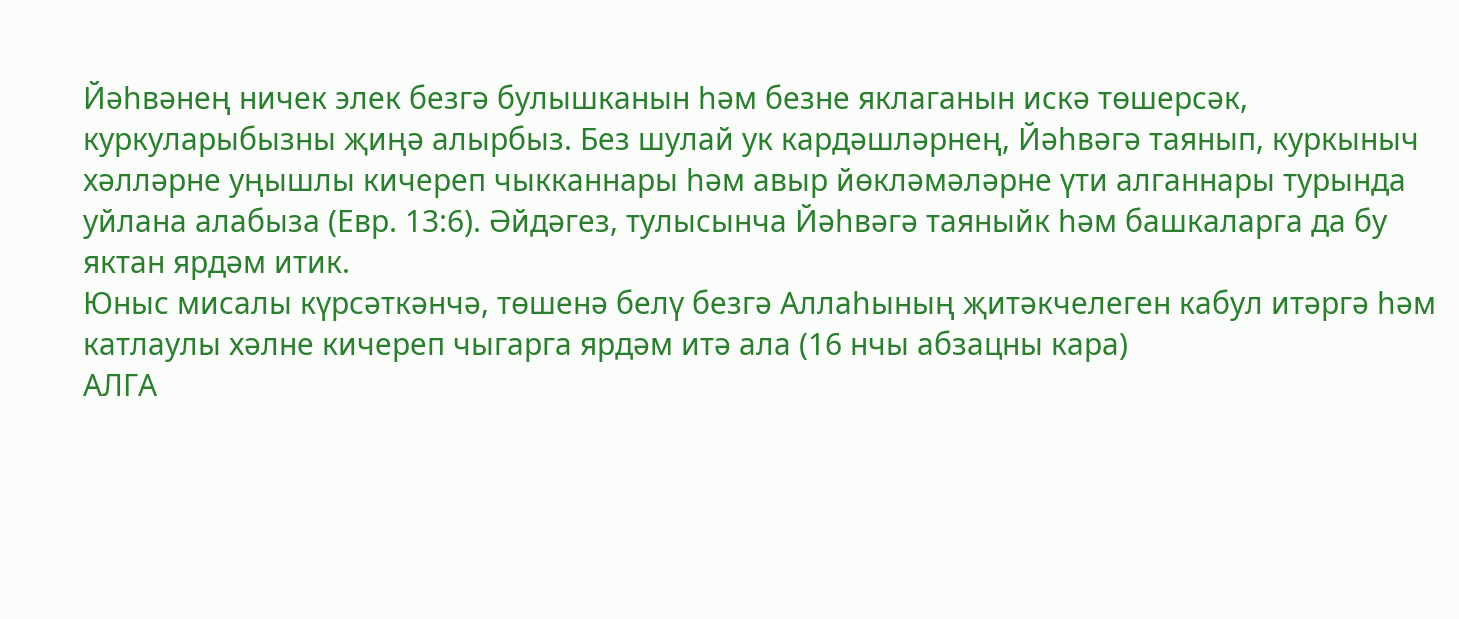Йәһвәнең ничек элек безгә булышканын һәм безне яклаганын искә төшерсәк, куркуларыбызны җиңә алырбыз. Без шулай ук кардәшләрнең, Йәһвәгә таянып, куркыныч хәлләрне уңышлы кичереп чыкканнары һәм авыр йөкләмәләрне үти алганнары турында уйлана алабызa (Евр. 13:6). Әйдәгез, тулысынча Йәһвәгә таяныйк һәм башкаларга да бу яктан ярдәм итик.
Юныс мисалы күрсәткәнчә, төшенә белү безгә Аллаһының җитәкчелеген кабул итәргә һәм катлаулы хәлне кичереп чыгарга ярдәм итә ала (16 нчы абзацны кара)
АЛГА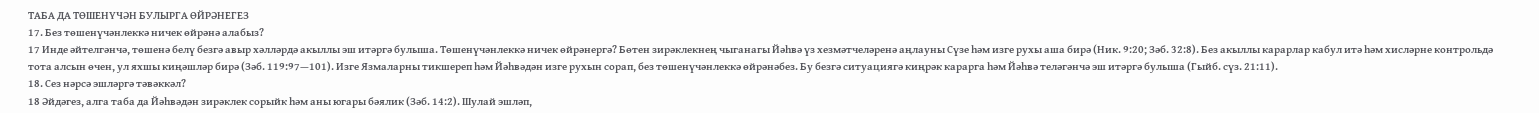ТАБА ДА ТӨШЕНҮЧӘН БУЛЫРГА ӨЙРӘНЕГЕЗ
17. Без төшенүчәнлеккә ничек өйрәнә алабыз?
17 Инде әйтелгәнчә, төшенә белү безгә авыр хәлләрдә акыллы эш итәргә булыша. Төшенүчәнлеккә ничек өйрәнергә? Бөтен зирәклекнең чыганагы Йәһвә үз хезмәтчеләренә аңлауны Сүзе һәм изге рухы аша бирә (Ник. 9:20; Зәб. 32:8). Без акыллы карарлар кабул итә һәм хисләрне контрольдә тота алсын өчен, ул яхшы киңәшләр бирә (Зәб. 119:97—101). Изге Язмаларны тикшереп һәм Йәһвәдән изге рухын сорап, без төшенүчәнлеккә өйрәнәбез. Бу безгә ситуациягә киңрәк карарга һәм Йәһвә теләгәнчә эш итәргә булыша (Гыйб. сүз. 21:11).
18. Сез нәрсә эшләргә тәвәккәл?
18 Әйдәгез, алга таба да Йәһвәдән зирәклек сорыйк һәм аны югары бәялик (Зәб. 14:2). Шулай эшләп,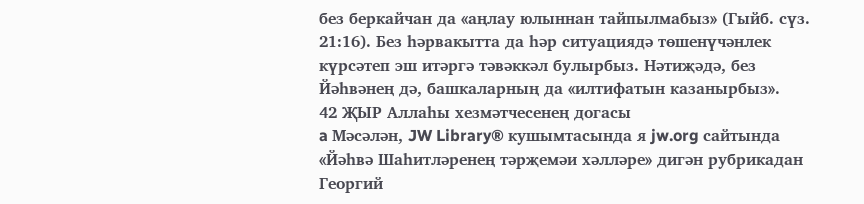без беркайчан да «аңлау юлыннан тайпылмабыз» (Гыйб. сүз. 21:16). Без һәрвакытта да һәр ситуациядә төшенүчәнлек күрсәтеп эш итәргә тәвәккәл булырбыз. Нәтиҗәдә, без Йәһвәнең дә, башкаларның да «илтифатын казанырбыз».
42 ҖЫР Аллаһы хезмәтчесенең догасы
a Мәсәлән, JW Library® кушымтасында я jw.org сайтында «Йәһвә Шаһитләренең тәрҗемәи хәлләре» дигән рубрикадан Георгий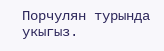Порчулян турында укыгыз.